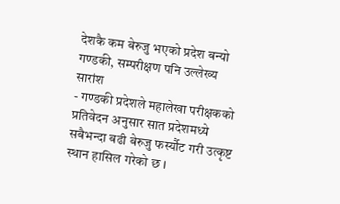देशकै कम बेरुजु भएको प्रदेश बन्यो गण्डकी, सम्परीक्षण पनि उल्लेख्य
सारांश
- गण्डकी प्रदेशले महालेखा परीक्षकको प्रतिवेदन अनुसार सात प्रदेशमध्ये सबैभन्दा बढी बेरुजु फर्स्यौट गरी उत्कृष्ट स्थान हासिल गरेको छ ।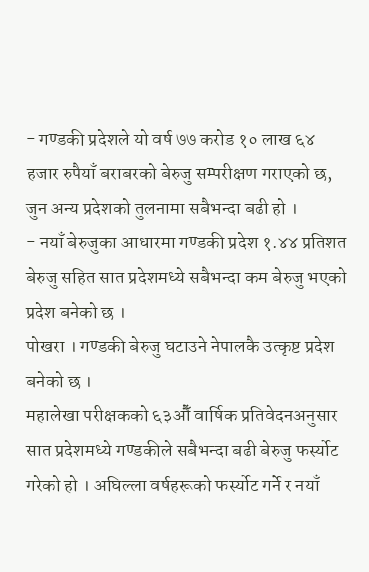- गण्डकी प्रदेशले यो वर्ष ७७ करोड १० लाख ६४ हजार रुपैयाँ बराबरको बेरुजु सम्परीक्षण गराएको छ, जुन अन्य प्रदेशको तुलनामा सबैभन्दा बढी हो ।
- नयाँ बेरुजुका आधारमा गण्डकी प्रदेश १.४४ प्रतिशत बेरुजु सहित सात प्रदेशमध्ये सबैभन्दा कम बेरुजु भएको प्रदेश बनेको छ ।
पोखरा । गण्डकी बेरुजु घटाउने नेपालकै उत्कृष्ट प्रदेश बनेको छ ।
महालेखा परीक्षकको ६३औँ वार्षिक प्रतिवेदनअनुसार सात प्रदेशमध्ये गण्डकीले सबैभन्दा बढी बेरुजु फर्स्योट गरेको हो । अघिल्ला वर्षहरूको फर्स्योट गर्ने र नयाँ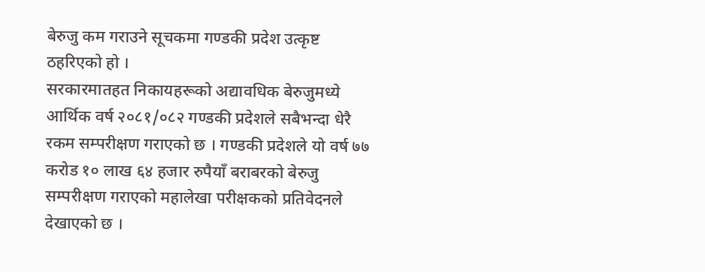बेरुजु कम गराउने सूचकमा गण्डकी प्रदेश उत्कृष्ट ठहरिएको हो ।
सरकारमातहत निकायहरूको अद्यावधिक बेरुजुमध्ये आर्थिक वर्ष २०८१/०८२ गण्डकी प्रदेशले सबैभन्दा धेरै रकम सम्परीक्षण गराएको छ । गण्डकी प्रदेशले यो वर्ष ७७ करोड १० लाख ६४ हजार रुपैयाँ बराबरको बेरुजु सम्परीक्षण गराएको महालेखा परीक्षकको प्रतिवेदनले देखाएको छ ।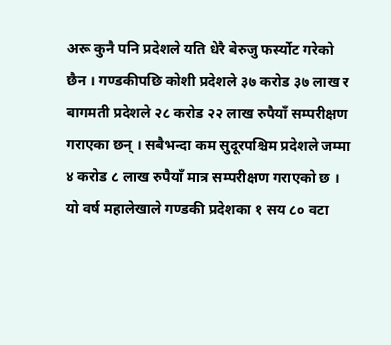अरू कुनै पनि प्रदेशले यति धेरै बेरुजु फर्स्योट गरेको छैन । गण्डकीपछि कोशी प्रदेशले ३७ करोड ३७ लाख र बागमती प्रदेशले २८ करोड २२ लाख रुपैयाँ सम्परीक्षण गराएका छन् । सबैभन्दा कम सुदूरपश्चिम प्रदेशले जम्मा ४ करोड ८ लाख रुपैयाँ मात्र सम्परीक्षण गराएको छ ।
यो वर्ष महालेखाले गण्डकी प्रदेशका १ सय ८० वटा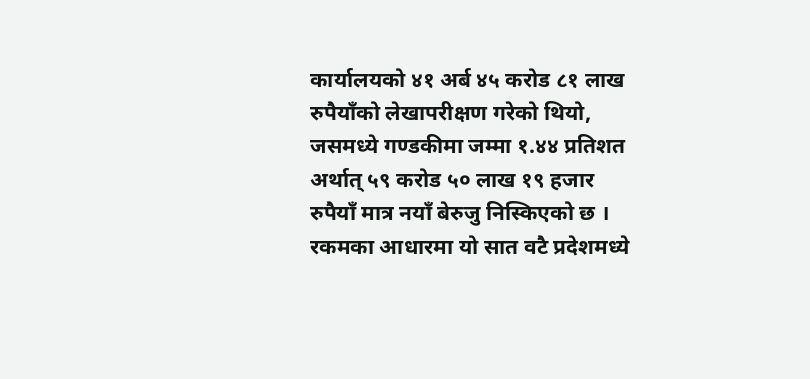कार्यालयको ४१ अर्ब ४५ करोड ८१ लाख रुपैयाँको लेखापरीक्षण गरेको थियो, जसमध्ये गण्डकीमा जम्मा १.४४ प्रतिशत अर्थात् ५९ करोड ५० लाख १९ हजार रुपैयाँ मात्र नयाँ बेरुजु निस्किएको छ । रकमका आधारमा यो सात वटै प्रदेशमध्ये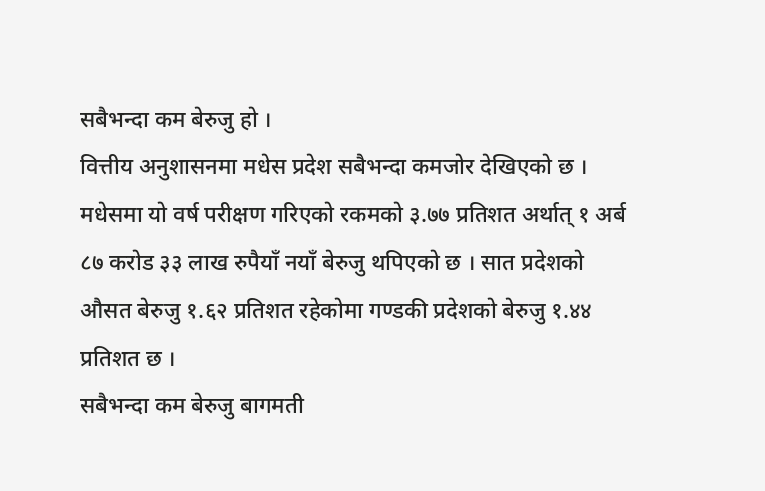सबैभन्दा कम बेरुजु हो ।
वित्तीय अनुशासनमा मधेस प्रदेश सबैभन्दा कमजोर देखिएको छ । मधेसमा यो वर्ष परीक्षण गरिएको रकमको ३.७७ प्रतिशत अर्थात् १ अर्ब ८७ करोड ३३ लाख रुपैयाँ नयाँ बेरुजु थपिएको छ । सात प्रदेशको औसत बेरुजु १.६२ प्रतिशत रहेकोमा गण्डकी प्रदेशको बेरुजु १.४४ प्रतिशत छ ।
सबैभन्दा कम बेरुजु बागमती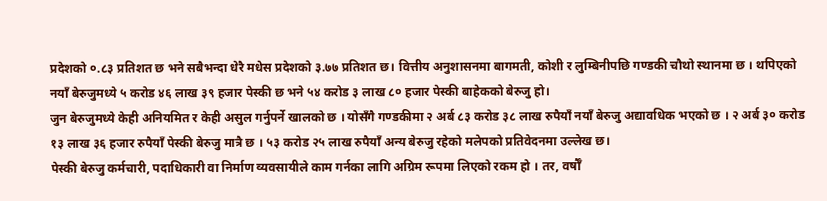प्रदेशको ०.८३ प्रतिशत छ भने सबैभन्दा धेरै मधेस प्रदेशको ३.७७ प्रतिशत छ। वित्तीय अनुशासनमा बागमती, कोशी र लुम्बिनीपछि गण्डकी चौथो स्थानमा छ । थपिएको नयाँ बेरुजुमध्ये ५ करोड ४६ लाख ३९ हजार पेस्की छ भने ५४ करोड ३ लाख ८० हजार पेस्की बाहेकको बेरुजु हो।
जुन बेरुजुमध्ये केही अनियमित र केही असुल गर्नुपर्ने खालको छ । योसँगै गण्डकीमा २ अर्ब ८३ करोड ३८ लाख रुपैयाँ नयाँ बेरुजु अद्यावधिक भएको छ । २ अर्ब ३० करोड १३ लाख ३६ हजार रुपैयाँ पेस्की बेरुजु मात्रै छ । ५३ करोड २५ लाख रुपैयाँ अन्य बेरुजु रहेको मलेपको प्रतिवेदनमा उल्लेख छ।
पेस्की बेरुजु कर्मचारी, पदाधिकारी वा निर्माण व्यवसायीले काम गर्नका लागि अग्रिम रूपमा लिएको रकम हो । तर, वर्षौँ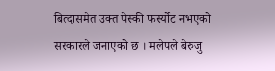बित्दासमेत उक्त पेस्की फर्स्योट नभएको सरकारले जनाएको छ । मलेपले बेरुजु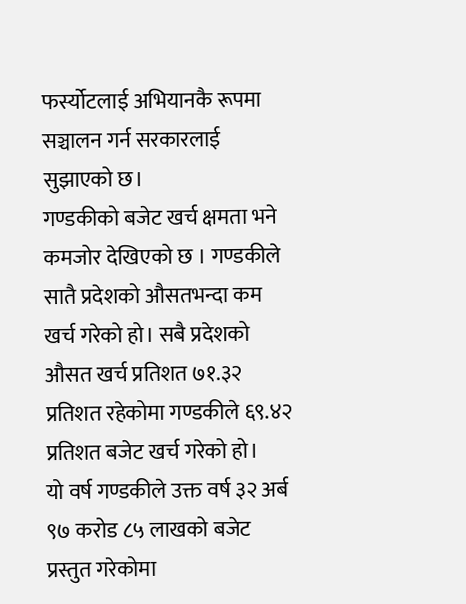फर्स्योटलाई अभियानकै रूपमा सञ्चालन गर्न सरकारलाई सुझाएको छ।
गण्डकीको बजेट खर्च क्षमता भने कमजोर देखिएको छ । गण्डकीले सातै प्रदेशको औसतभन्दा कम खर्च गरेको हो। सबै प्रदेशको औसत खर्च प्रतिशत ७१.३२ प्रतिशत रहेकोमा गण्डकीले ६९.४२ प्रतिशत बजेट खर्च गरेको हो।
यो वर्ष गण्डकीले उक्त वर्ष ३२ अर्ब ९७ करोड ८५ लाखको बजेट प्रस्तुत गरेकोमा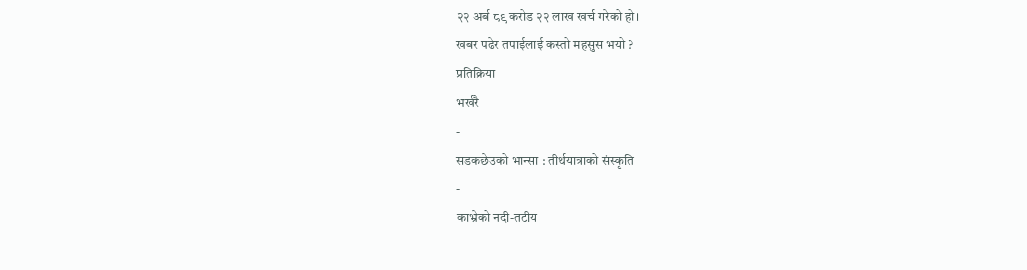२२ अर्ब ८९ करोड २२ लाख खर्च गरेको हो।
खबर पढेर तपाईलाई कस्तो महसुस भयो ?
प्रतिक्रिया
भर्खरै
-
सडकछेउको भान्सा : तीर्थयात्राको संस्कृति
-
काभ्रेको नदी-तटीय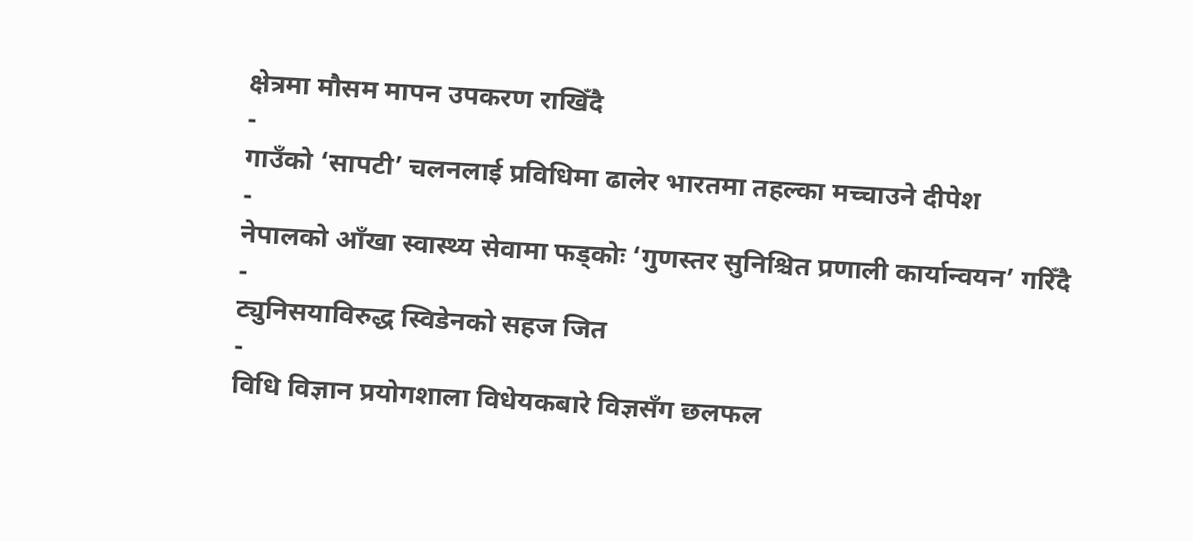क्षेत्रमा मौसम मापन उपकरण राखिँदै
-
गाउँको ‘सापटी’ चलनलाई प्रविधिमा ढालेर भारतमा तहल्का मच्चाउने दीपेश
-
नेपालको आँखा स्वास्थ्य सेवामा फड्कोः ‘गुणस्तर सुनिश्चित प्रणाली कार्यान्वयन’ गरिँदै
-
ट्युनिसयाविरुद्ध स्विडेनको सहज जित
-
विधि विज्ञान प्रयोगशाला विधेयकबारे विज्ञसँग छलफल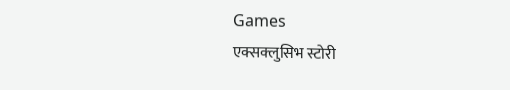Games
एक्सक्लुसिभ स्टोरी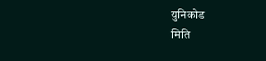युनिकोड
मिति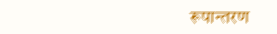रूपान्तरण